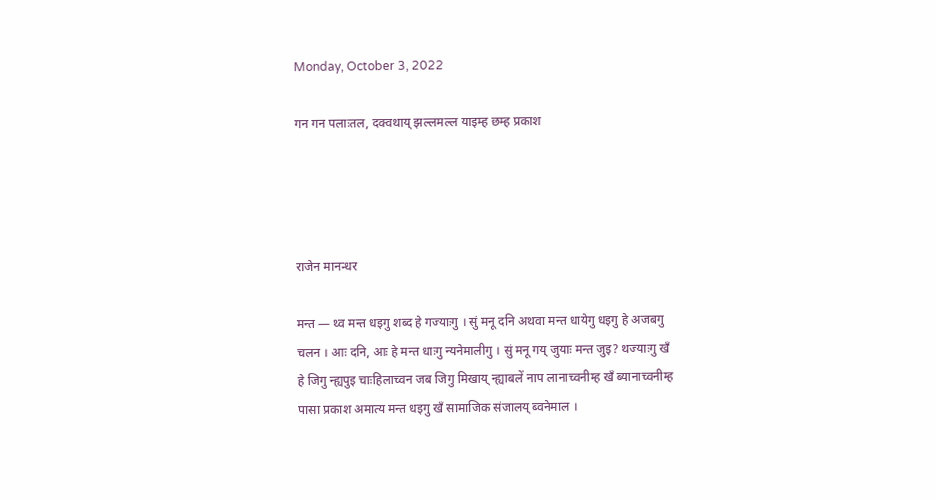Monday, October 3, 2022

गन गन पलाःतल, दक्वथाय् झल्लमल्ल याइम्ह छम्ह प्रकाश




राजेन मानन्धर

मन्त — थ्व मन्त धइगु शब्द हे गज्याःगु । सुं मनू दनि अथवा मन्त धायेगु धइगु हे अजबगु चलन । आः दनि, आः हे मन्त धाःगु न्यनेमालीगु । सुं मनू गय् जुयाः मन्त जुइ? थज्याःगु खँ हे जिगु न्ह्यपुइ चाःहिलाच्वन जब जिगु मिखाय् न्ह्याबलें नाप लानाच्वनीम्ह खँ ब्यानाच्वनीम्ह पासा प्रकाश अमात्य मन्त धइगु खँ सामाजिक संजालय् ब्वनेमाल ।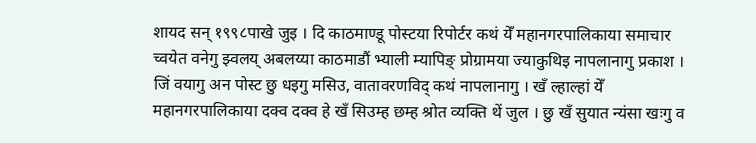शायद सन् १९९८पाखे जुइ । दि काठमाण्डू पोस्टया रिपोर्टर कथं येँ महानगरपालिकाया समाचार च्वयेत वनेगु झ्वलय् अबलय्या काठमाडौं भ्याली म्यापिङ् प्रोग्रामया ज्याकुथिइ नापलानागु प्रकाश । जिं वयागु अन पोस्ट छु धइगु मसिउ, वातावरणविद् कथं नापलानागु । खँ ल्हाल्हां येँ महानगरपालिकाया दक्व दक्व हे खँ सिउम्ह छम्ह श्रोत व्यक्ति थें जुल । छु खँ सुयात न्यंसा खःगु व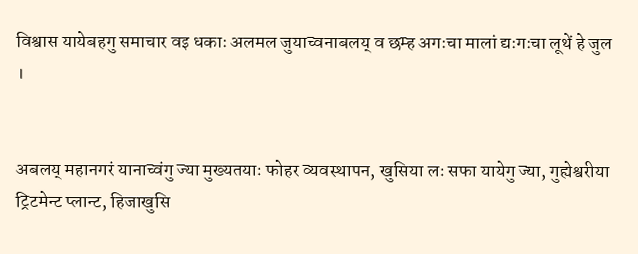विश्वास यायेबहगु समाचार वइ धकाः अलमल जुयाच्वनाबलय् व छम्ह अगःचा मालां द्यःगःचा लूथें हे जुल ।


अबलय् महानगरं यानाच्वंगु ज्या मुख्यतयाः फोहर व्यवस्थापन, खुसिया लः सफा यायेगु ज्या, गुह्येश्वरीया ट्रिटमेन्ट प्लान्ट, हिजाखुसि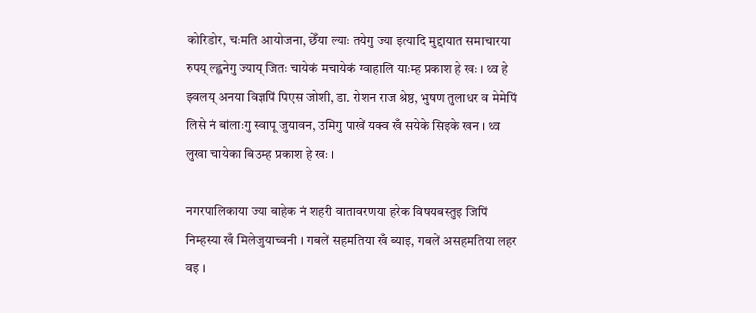कोरिडोर, चःमति आयोजना, छेँया ल्याः तयेगु ज्या इत्यादि मुद्दायात समाचारया रुपय् ल्ह्वनेगु ज्याय् जितः चायेकं मचायेकं ग्वाहालि याःम्ह प्रकाश हे खः । थ्व हे झ्वलय् अनया विज्ञपिं पिएस जोशी, डा. रोशन राज श्रेष्ठ, भुषण तुलाधर व मेमेपिं लिसे नं बांलाःगु स्वापू जुयावन, उमिगु पाखें यक्व खँ सयेके सिइके खन । थ्व लुखा चायेका बिउम्ह प्रकाश हे खः ।

नगरपालिकाया ज्या बाहेक नं शहरी वातावरणया हरेक विषयबस्तुइ जिपिं निम्हस्या खँ मिलेजुयाच्वनी । गबलें सहमतिया खँ ब्याइ, गबलें असहमतिया लहर वइ ।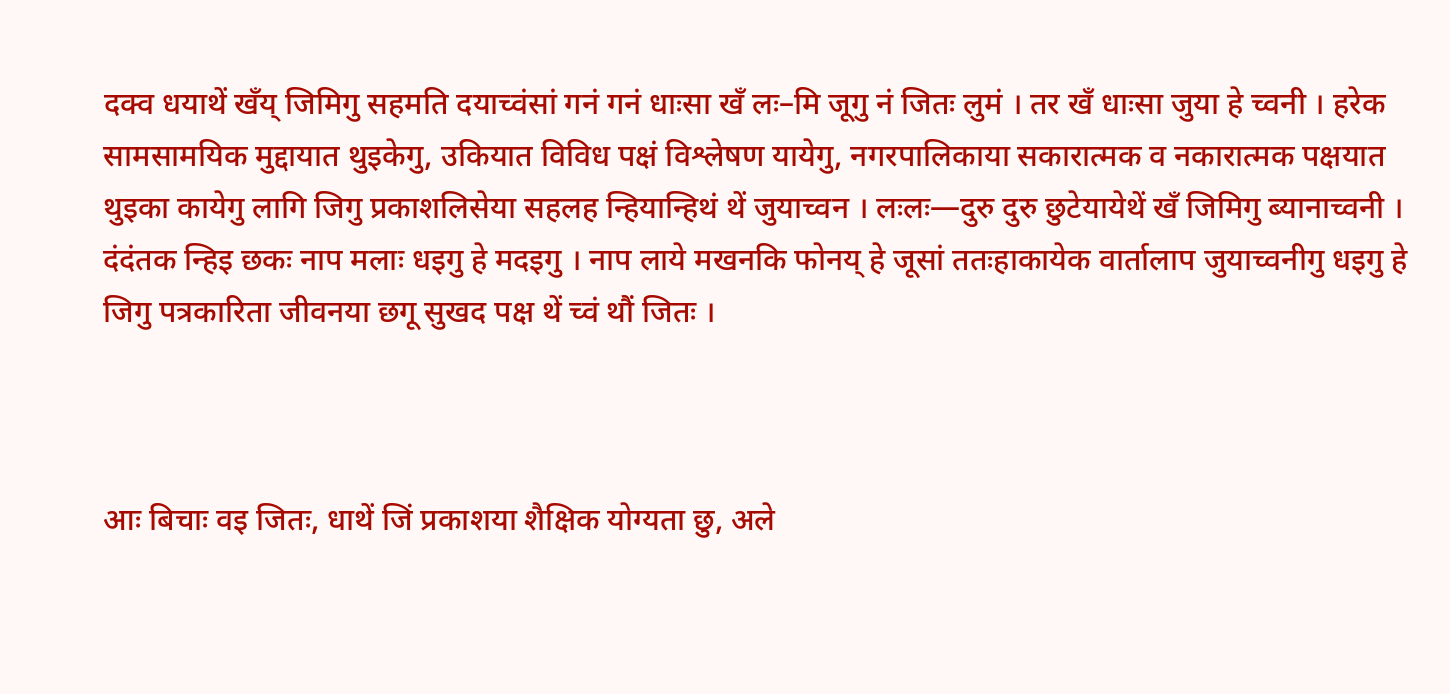दक्व धयाथें खँय् जिमिगु सहमति दयाच्वंसां गनं गनं धाःसा खँ लः–मि जूगु नं जितः लुमं । तर खँ धाःसा जुया हे च्वनी । हरेक सामसामयिक मुद्दायात थुइकेगु, उकियात विविध पक्षं विश्लेषण यायेगु, नगरपालिकाया सकारात्मक व नकारात्मक पक्षयात थुइका कायेगु लागि जिगु प्रकाशलिसेया सहलह न्हियान्हिथं थें जुयाच्वन । लःलः—दुरु दुरु छुटेयायेथें खँ जिमिगु ब्यानाच्वनी । दंदंतक न्हिइ छकः नाप मलाः धइगु हे मदइगु । नाप लाये मखनकि फोनय् हे जूसां ततःहाकायेक वार्तालाप जुयाच्वनीगु धइगु हे जिगु पत्रकारिता जीवनया छगू सुखद पक्ष थें च्वं थौं जितः ।



आः बिचाः वइ जितः, धाथें जिं प्रकाशया शैक्षिक योग्यता छु, अले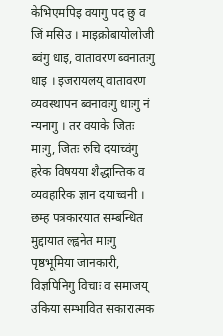केभिएमपिइ वयागु पद छु व जिं मसिउ । माइक्रोबायोलोजी ब्वंगु धाइ, वातावरण ब्वनातःगु धाइ । इजरायलय् वातावरण व्यवस्थापन ब्वनावःगु धाःगु नं न्यनागु । तर वयाके जितः माःगु, जितः रुचि दयाच्वंगु हरेक विषयया शैद्धान्तिक व व्यवहारिक ज्ञान दयाच्वनी । छम्ह पत्रकारयात सम्बन्धित मुद्दायात ल्ह्वनेत माःगु पृष्ठभूमिया जानकारी, विज्ञपिनिगु विचाः व समाजय् उकिया सम्भावित सकारात्मक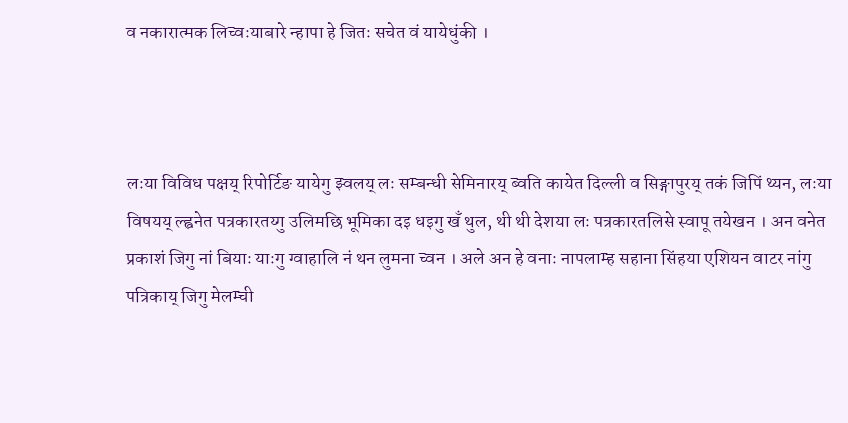व नकारात्मक लिच्वःयाबारे न्हापा हे जितः सचेत वं यायेधुंकी ।



लःया विविध पक्षय् रिपोर्टिङ यायेगु झ्वलय् लः सम्बन्धी सेमिनारय् ब्वति कायेत दिल्ली व सिङ्गापुरय् तकं जिपिं थ्यन, लःया विषयय् ल्ह्वनेत पत्रकारतय्गु उलिमछि भूमिका दइ धइगु खँ थुल, थी थी देशया लः पत्रकारतलिसे स्वापू तयेखन । अन वनेत प्रकाशं जिगु नां बियाः याःगु ग्वाहालि नं थन लुमना च्वन । अले अन हे वनाः नापलाम्ह सहाना सिंहया एशियन वाटर नांगु पत्रिकाय् जिगु मेलम्ची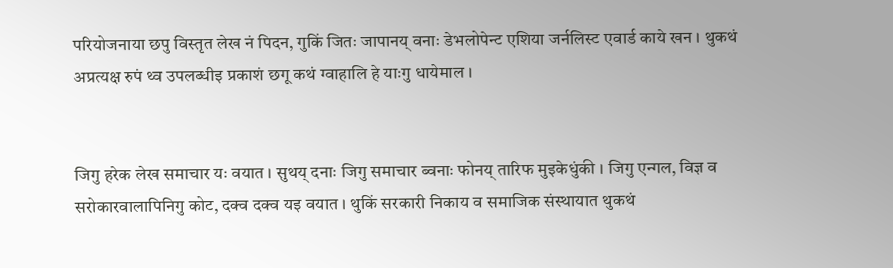परियोजनाया छपु विस्तृत लेख नं पिदन, गुकिं जितः जापानय् वनाः डेभलोपेन्ट एशिया जर्नलिस्ट एवार्ड काये खन । थुकथं अप्रत्यक्ष रुपं थ्व उपलब्धीइ प्रकाशं छगू कथं ग्वाहालि हे याःगु धायेमाल ।


जिगु हरेक लेख समाचार यः वयात । सुथय् दनाः जिगु समाचार ब्वनाः फोनय् तारिफ मुइकेधुंकी । जिगु एन्गल, विज्ञ व सरोकारवालापिनिगु कोट, दक्व दक्व यइ वयात । थुकिं सरकारी निकाय व समाजिक संस्थायात थुकथं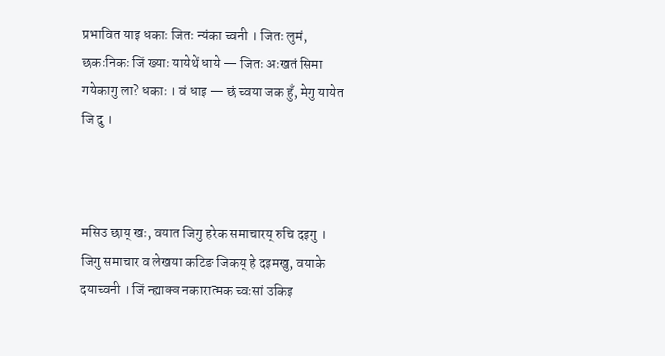प्रभावित याइ धकाः जितः न्यंका च्वनी । जितः लुमं, छकःनिकः जिं ख्याः यायेथें धाये — जितः अःखतं सिमा गयेकागु ला? धकाः । वं धाइ — छं च्वया जक हुँ, मेगु यायेत जि दु ।



मसिउ छाय् खः, वयात जिगु हरेक समाचारय् रुचि दइगु । जिगु समाचार व लेखया कटिङ जिकय् हे दइमखु, वयाके दयाच्वनी । जिं न्ह्याक्व नकारात्मक च्वःसां उकिइ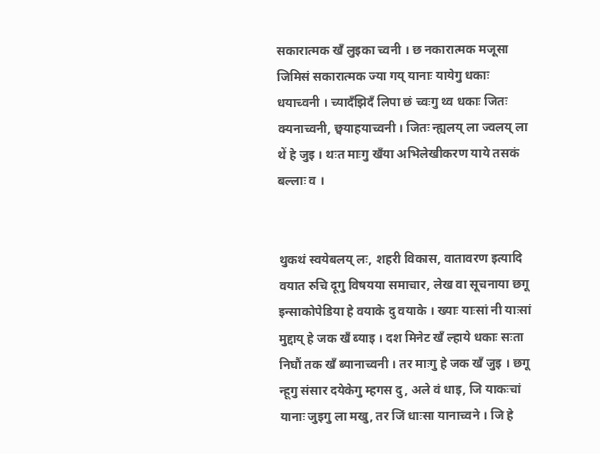सकारात्मक खँ लुइका च्वनी । छ नकारात्मक मजूसा जिमिसं सकारात्मक ज्या गय् यानाः यायेगु धकाः धयाच्वनी । च्यादँझिदँ लिपा छं च्वःगु थ्व धकाः जितः क्यनाच्वनी, छ्वयाहयाच्वनी । जितः न्ह्यलय् ला ज्वलय् ला थें हे जुइ । थःत माःगु खँया अभिलेखीकरण याये तसकं बल्लाः व ।


थुकथं स्वयेबलय् लः, शहरी विकास, वातावरण इत्यादि वयात रुचि दूगु विषयया समाचार, लेख वा सूचनाया छगू इन्साकोपेडिया हे वयाके दु वयाके । ख्याः याःसां नी याःसां मुद्दाय् हे जक खँ ब्याइ । दश मिनेट खँ ल्हाये धकाः सःता निघौं तक खँ ब्यानाच्वनी । तर माःगु हे जक खँ जुइ । छगू न्हूगु संसार दयेकेगु म्हगस दु, अले वं धाइ, जि याकःचां यानाः जुइगु ला मखु, तर जिं धाःसा यानाच्वने । जि हे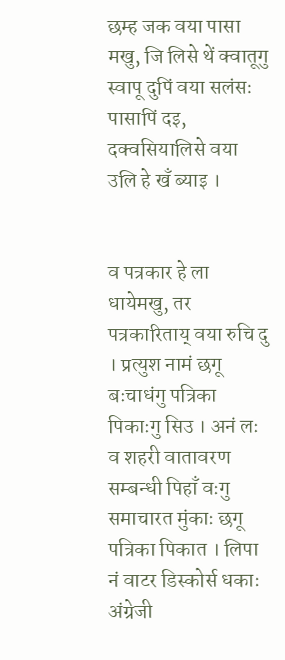छम्ह जक वया पासा मखु, जि लिसे थें क्वातूगु स्वापू दुपिं वया सलंसः पासापिं दइ, दक्वसियालिसे वया उलि हे खँ ब्याइ ।


व पत्रकार हे ला धायेमखु, तर पत्रकारिताय् वया रुचि दु । प्रत्युश नामं छगू बःचाधंगु पत्रिका पिकाःगु सिउ । अनं लः व शहरी वातावरण सम्बन्धी पिहाँ वःगु समाचारत मुंकाः छगू पत्रिका पिकात । लिपा नं वाटर डिस्कोर्स धकाः अंग्रेजी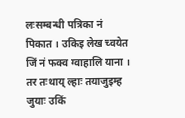लःसम्बन्धी पत्रिका नं पिकात । उकिइ लेख च्वयेत जिं नं फक्व ग्वाहालि याना । तर तःथाय् ल्हाः तयाजुइम्ह जुयाः उकिं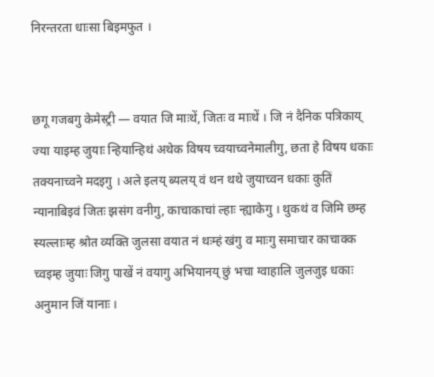निरन्तरता धाःसा बिइमफुत ।


छगू गजबगु केमेस्ट्री — वयात जि माःथें, जितः व माःथें । जि नं दैनिक पत्रिकाय् ज्या याइम्ह जुयाः न्हियान्हिथं अथेक विषय च्वयाच्वनेमालीगु, छता हे विषय धकाः तक्यनाच्वने मदइगु । अले इलय् ब्यलय् वं थन थथे जुयाच्वन धकाः कुतिं न्यानाबिइवं जितः झसंग वनीगु, काचाकाचां ल्हाः न्ह्याकेगु । थुकथं व जिमि छम्ह स्यल्लाःम्ह श्रोत व्यक्ति जुलसा वयात नं थःम्हं खंगु व माःगु समाचार काचाक्क च्वइम्ह जुयाः जिगु पाखें नं वयागु अभियानय् छुं भचा ग्वाहालि जुलजुइ धकाः अनुमान जिं यानाः ।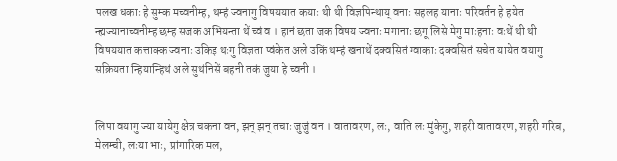पलख धकाः हे सुम्क मच्वनीम्ह, थम्हं ज्वनागु विषययात कयाः थी थी विज्ञपिन्थाय् वनाः सहलह यानाः परिवर्तन हे हयेत न्ह्यज्यानाच्वनीम्ह छम्ह सजक अभियन्ता थें च्वं व । हानं छता जक विषय ज्वनाः मगानाः छगू लिसे मेगु माःहनाः वःथें थी थी विषययात कत्ताक्क ज्वनाः उकिइ थःगु विज्ञता प्वंकेत अले उकिं थम्हं खनाथें दक्वसितं ग्वाकाः दक्वसितं सचेत यायेत वयागु सक्रियता न्हियान्हिथं अले सुथंनिसें बहनी तकं जुया हे च्वनी ।


लिपा वयागु ज्या यायेगु क्षेत्र चकना वन, झन् झन् तचाः जुजुं वन । वातावरण, लः, वाति लः मुंकेगु, शहरी वातावरण, शहरी गरिब, मेलम्ची, लःया भाः, प्रांगारिक मल,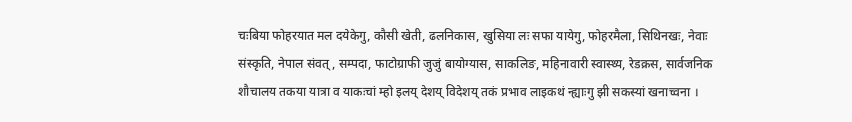चःबिया फोहरयात मल दयेकेगु, कौसी खेती, ढलनिकास, खुसिया लः सफा यायेगु, फोहरमैला, सिथिनखः, नेवाः संस्कृति, नेपाल संवत्, सम्पदा, फाटोग्राफी जुजुं बायोग्यास, साकलिङ, महिनावारी स्वास्थ्य, रेडक्रस, सार्वजनिक शौचालय तकया यात्रा व याकःचां म्हो इलय् देशय् विदेशय् तकं प्रभाव लाइकथं न्ह्याःगु झी सकस्यां खनाच्वना ।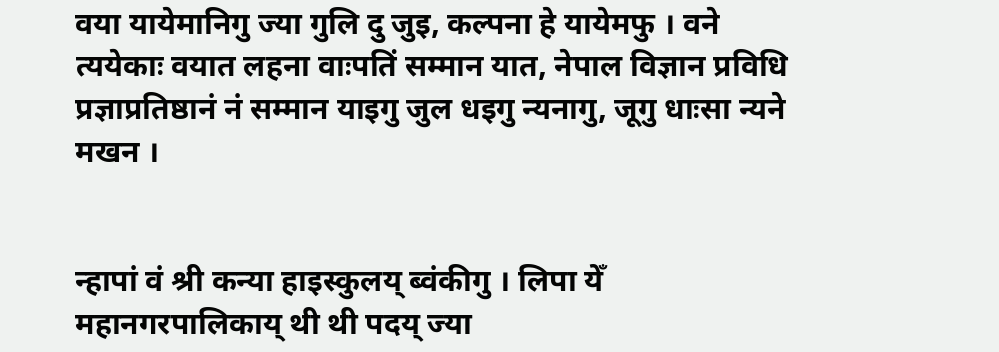वया यायेमानिगु ज्या गुलि दु जुइ, कल्पना हे यायेमफु । वने त्ययेकाः वयात लहना वाःपतिं सम्मान यात, नेपाल विज्ञान प्रविधि प्रज्ञाप्रतिष्ठानं नं सम्मान याइगु जुल धइगु न्यनागु, जूगु धाःसा न्यने मखन ।


न्हापां वं श्री कन्या हाइस्कुलय् ब्वंकीगु । लिपा येँ महानगरपालिकाय् थी थी पदय् ज्या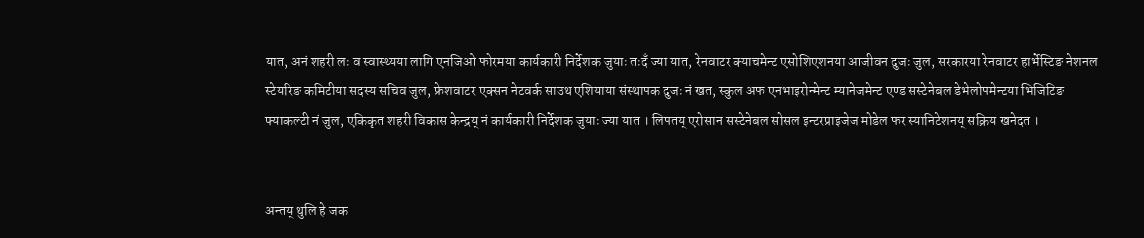यात, अनं शहरी लः व स्वास्थ्यया लागि एनजिओ फोरमया कार्यकारी निर्देशक जुयाः तःदँ ज्या यात, रेनवाटर क्याचमेन्ट एसोशिएशनया आजीवन दुजः जुल, सरकारया रेनवाटर हार्भेस्टिङ नेशनल स्टेयरिङ कमिटीया सदस्य सचिव जुल, फ्रेशवाटर एक्सन नेटवर्क साउथ एशियाया संस्थापक दुजः नं खत, स्कुल अफ एनभाइरोन्मेन्ट म्यानेजमेन्ट एण्ड सस्टेनेबल डेभेलोपमेन्टया भिजिटिङ फ्याकल्टी नं जुल, एकिकृत शहरी विकास केन्द्रय् नं कार्यकारी निर्देशक जुयाः ज्या यात । लिपतय् एरोसान सस्टेनेबल सोसल इन्टरप्राइजेज मोडेल फर स्यानिटेशनय् सक्रिय खनेदत ।


अन्तय् थुलि हे जक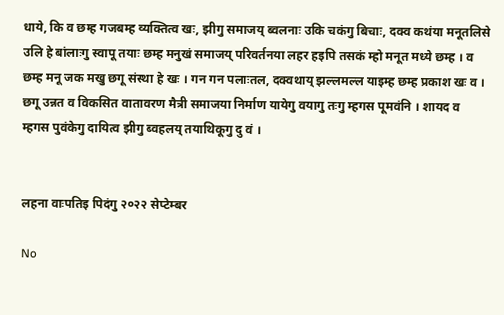धाये, कि व छम्ह गजबम्ह व्यक्तित्व खः, झीगु समाजय् ब्वलनाः उकि चकंगु बिचाः, दक्व कथंया मनूतलिसे उलि हे बांलाःगु स्वापू तयाः छम्ह मनुखं समाजय् परिवर्तनया लहर हइपि तसकं म्हो मनूत मध्ये छम्ह । व छम्ह मनू जक मखु छगू संस्था हे खः । गन गन पलाःतल, दक्वथाय् झल्लमल्ल याइम्ह छम्ह प्रकाश खः व । छगू उन्नत व विकसित वातावरण मैत्री समाजया निर्माण यायेगु वयागु तःगु म्हगस पूमवंनि । शायद व म्हगस पुवंकेगु दायित्व झीगु ब्वहलय् तयाथिकूगु दु वं ।


लहना वाःपतिइ पिदंगु २०२२ सेप्टेम्बर

No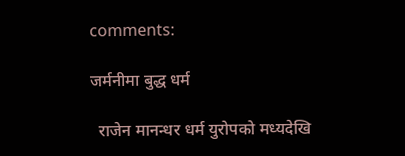comments:

जर्मनीमा बुद्ध धर्म

  राजेन मानन्धर धर्म युरोपको मध्यदेखि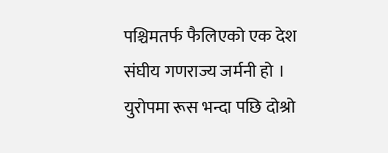पश्चिमतर्फ फैलिएको एक देश संघीय गणराज्य जर्मनी हो । युरोपमा रूस भन्दा पछि दोश्रो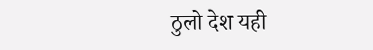ठुलो देश यही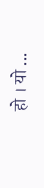हो । यो ...